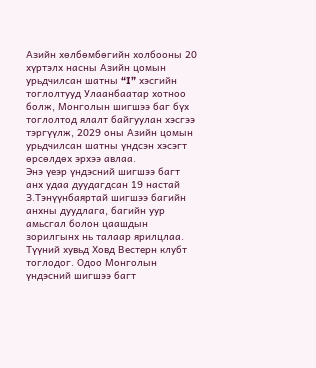Азийн хөлбөмбөгийн холбооны 20 хүртэлх насны Азийн цомын урьдчилсан шатны “I” хэсгийн тоглолтууд Улаанбаатар хотноо болж, Монголын шигшээ баг бүх тоглолтод ялалт байгуулан хэсгээ тэргүүлж, 2029 оны Азийн цомын урьдчилсан шатны үндсэн хэсэгт өрсөлдөх эрхээ авлаа.
Энэ үеэр үндэсний шигшээ багт анх удаа дуудагдсан 19 настай З.Тэнүүнбаяртай шигшээ багийн анхны дуудлага, багийн уур амьсгал болон цаашдын зорилгынх нь талаар ярилцлаа. Түүний хувьд Ховд Вестерн клубт тоглодог. Одоо Монголын үндэсний шигшээ багт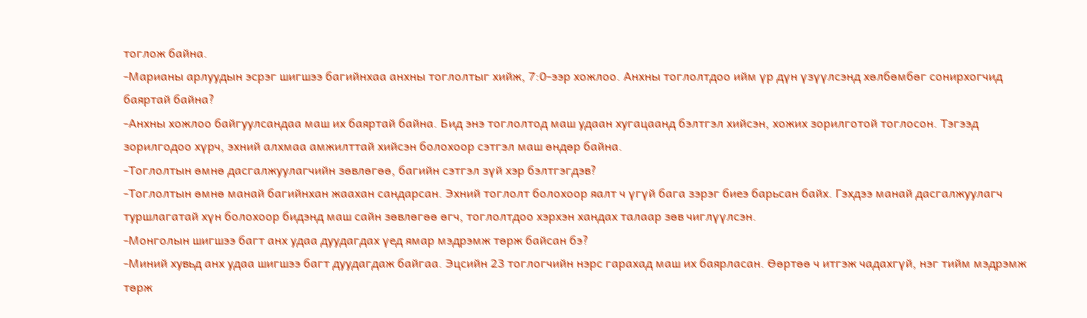тоглож байна.
-Марианы арлуудын эсрэг шигшээ багийнхаа анхны тоглолтыг хийж, 7:0-ээр хожлоо. Анхны тоглолтдоо ийм үр дүн үзүүлсэнд хөлбөмбөг сонирхогчид баяртай байна?
-Анхны хожлоо байгуулсандаа маш их баяртай байна. Бид энэ тоглолтод маш удаан хугацаанд бэлтгэл хийсэн, хожих зорилготой тоглосон. Тэгээд зорилгодоо хүрч, эхний алхмаа амжилттай хийсэн болохоор сэтгэл маш өндөр байна.
-Тоглолтын өмнө дасгалжуулагчийн зөвлөгөө, багийн сэтгэл зүй хэр бэлтгэгдэв?
-Тоглолтын өмнө манай багийнхан жаахан сандарсан. Эхний тоглолт болохоор яалт ч үгүй бага зэрэг биеэ барьсан байх. Гэхдээ манай дасгалжуулагч туршлагатай хүн болохоор бидэнд маш сайн зөвлөгөө өгч, тоглолтдоо хэрхэн хандах талаар зөв чиглүүлсэн.
-Монголын шигшээ багт анх удаа дуудагдах үед ямар мэдрэмж төрж байсан бэ?
-Миний хувьд анх удаа шигшээ багт дуудагдаж байгаа. Эцсийн 23 тоглогчийн нэрс гарахад маш их баярласан. Өөртөө ч итгэж чадахгүй, нэг тийм мэдрэмж төрж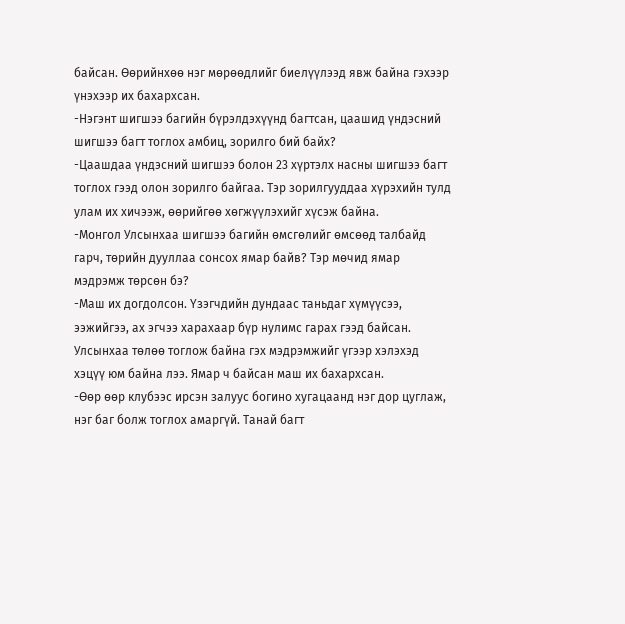байсан. Өөрийнхөө нэг мөрөөдлийг биелүүлээд явж байна гэхээр үнэхээр их бахархсан.
-Нэгэнт шигшээ багийн бүрэлдэхүүнд багтсан, цаашид үндэсний шигшээ багт тоглох амбиц, зорилго бий байх?
-Цаашдаа үндэсний шигшээ болон 23 хүртэлх насны шигшээ багт тоглох гээд олон зорилго байгаа. Тэр зорилгууддаа хүрэхийн тулд улам их хичээж, өөрийгөө хөгжүүлэхийг хүсэж байна.
-Монгол Улсынхаа шигшээ багийн өмсгөлийг өмсөөд талбайд гарч, төрийн дууллаа сонсох ямар байв? Тэр мөчид ямар мэдрэмж төрсөн бэ?
-Маш их догдолсон. Үзэгчдийн дундаас таньдаг хүмүүсээ, ээжийгээ, ах эгчээ харахаар бүр нулимс гарах гээд байсан. Улсынхаа төлөө тоглож байна гэх мэдрэмжийг үгээр хэлэхэд хэцүү юм байна лээ. Ямар ч байсан маш их бахархсан.
-Өөр өөр клубээс ирсэн залуус богино хугацаанд нэг дор цуглаж, нэг баг болж тоглох амаргүй. Танай багт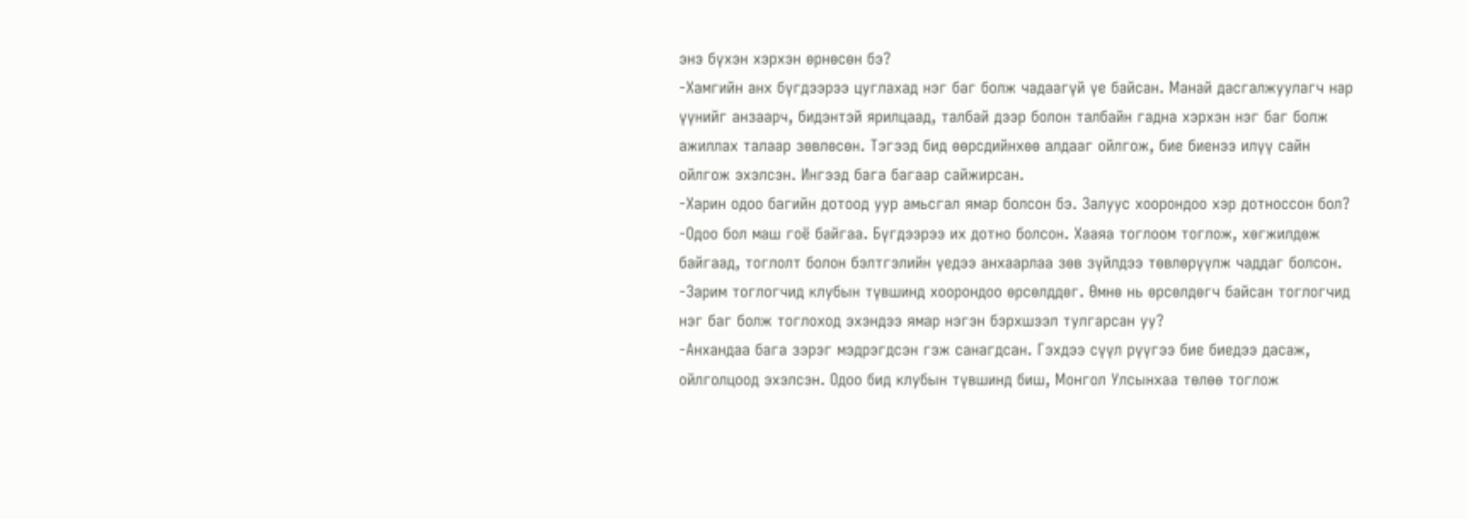энэ бүхэн хэрхэн өрнөсөн бэ?
-Хамгийн анх бүгдээрээ цуглахад нэг баг болж чадаагүй үе байсан. Манай дасгалжуулагч нар үүнийг анзаарч, бидэнтэй ярилцаад, талбай дээр болон талбайн гадна хэрхэн нэг баг болж ажиллах талаар зөвлөсөн. Тэгээд бид өөрсдийнхөө алдааг ойлгож, бие биенээ илүү сайн ойлгож эхэлсэн. Ингээд бага багаар сайжирсан.
-Харин одоо багийн дотоод уур амьсгал ямар болсон бэ. Залуус хоорондоо хэр дотноссон бол?
-Одоо бол маш гоё байгаа. Бүгдээрээ их дотно болсон. Хааяа тоглоом тоглож, хөгжилдөж байгаад, тоглолт болон бэлтгэлийн үедээ анхаарлаа зөв зүйлдээ төвлөрүүлж чаддаг болсон.
-Зарим тоглогчид клубын түвшинд хоорондоо өрсөлддөг. Өмнө нь өрсөлдөгч байсан тоглогчид нэг баг болж тоглоход эхэндээ ямар нэгэн бэрхшээл тулгарсан уу?
-Анхандаа бага зэрэг мэдрэгдсэн гэж санагдсан. Гэхдээ сүүл рүүгээ бие биедээ дасаж, ойлголцоод эхэлсэн. Одоо бид клубын түвшинд биш, Монгол Улсынхаа төлөө тоглож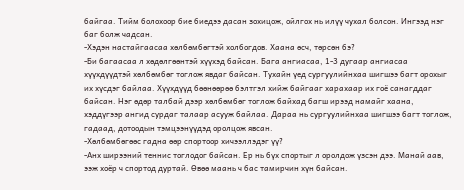байгаа. Тийм болохоор бие биедээ дасан зохицож, ойлгох нь илүү чухал болсон. Ингээд нэг баг болж чадсан.
-Хэдэн настайгаасаа хөлбөмбөгтэй холбогдов. Хаана өсч, төрсөн бэ?
-Би багаасаа л хөдөлгөөнтэй хүүхэд байсан. Бага ангиасаа, 1-3 дугаар ангиасаа хүүхдүүдтэй хөлбөмбөг тоглож явдаг байсан. Тухайн үед сургуулийнхаа шигшээ багт орохыг их хүсдэг байлаа. Хүүхдүүд бөөнөөрөө бэлтгэл хийж байгааг харахаар их гоё санагддаг байсан. Нэг өдөр талбай дээр хөлбөмбөг тоглож байхад багш ирээд намайг хаана, хэддүгээр ангид сурдаг талаар асууж байлаа. Дараа нь сургуулийнхаа шигшээ багт тоглож, гадаад, дотоодын тэмцээнүүдэд оролцож явсан.
-Хөлбөмбөгөөс гадна өөр спортоор хичээллэдэг үү?
-Анх ширээний теннис тоглодог байсан. Ер нь бүх спортыг л оролдож үзсэн дээ. Манай аав, ээж хоёр ч спортод дуртай. Өвөө маань ч бас тамирчин хүн байсан.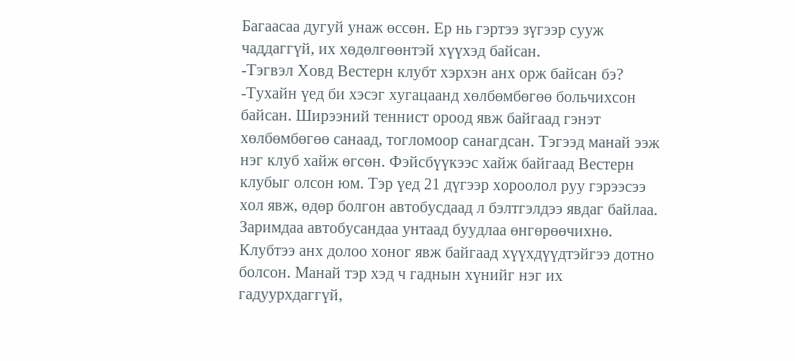Багаасаа дугуй унаж өссөн. Ер нь гэртээ зүгээр сууж чаддаггүй, их хөдөлгөөнтэй хүүхэд байсан.
-Тэгвэл Ховд Вестерн клубт хэрхэн анх орж байсан бэ?
-Тухайн үед би хэсэг хугацаанд хөлбөмбөгөө больчихсон байсан. Ширээний теннист ороод явж байгаад гэнэт хөлбөмбөгөө санаад, тогломоор санагдсан. Тэгээд манай ээж нэг клуб хайж өгсөн. Фэйсбүүкээс хайж байгаад Вестерн клубыг олсон юм. Тэр үед 21 дүгээр хороолол руу гэрээсээ хол явж, өдөр болгон автобусдаад л бэлтгэлдээ явдаг байлаа. Заримдаа автобусандаа унтаад буудлаа өнгөрөөчихнө. Клубтээ анх долоо хоног явж байгаад хүүхдүүдтэйгээ дотно болсон. Манай тэр хэд ч гаднын хүнийг нэг их гадуурхдаггүй,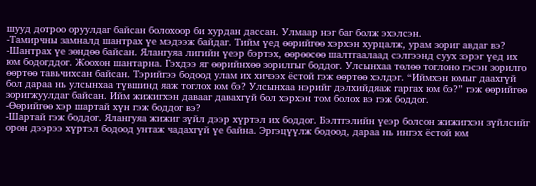шууд дотроо оруулдаг байсан болохоор би хурдан дассан. Улмаар нэг баг болж эхэлсэн.
-Тамирчны замналд шантрах үе мэдээж байдаг. Тийм үед өөрийгөө хэрхэн хурцалж, урам зориг авдаг вэ?
-Шантрах үе зөндөө байсан. Ялангуяа лигийн үеэр бэртэх, өөрөөсөө шалтгаалаад сэлгээнд суух зэрэг үед их юм бодогддог. Жоохон шантарна. Гэхдээ яг өөрийнхөө зорилгыг боддог. Улсынхаа төлөө тоглоно гэсэн зорилго өөртөө тавьчихсан байсан. Тэрийгээ бодоод улам их хичээх ёстой гэж өөртөө хэлдэг. “Иймхэн юмыг даахгүй бол дараа нь улсынхаа түвшинд яаж тоглох юм бэ? Улсынхаа нэрийг дэлхийдяаж гаргах юм бэ?” гэж өөрийгөө зоригжуулдаг байсан. Ийм жижигхэн давааг давахгүй бол хэрхэн том болох вэ гэж боддог.
-Өөрийгөө хэр шартай хүн гэж боддог вэ?
-Шартай гэж боддог. Ялангуяа жижиг зүйл дээр хүртэл их боддог. Бэлтгэлийн үеэр болсон жижигхэн зүйлсийг орон дээрээ хүртэл бодоод унтаж чадахгүй үе байна. Эргэцүүлж бодоод, дараа нь ингэх ёстой юм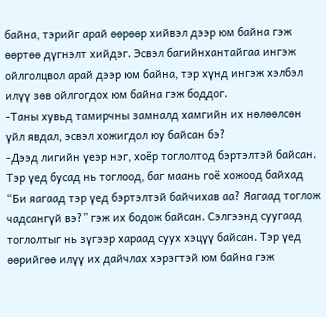байна, тэрийг арай өөрөөр хийвэл дээр юм байна гэж өөртөө дүгнэлт хийдэг. Эсвэл багийнхантайгаа ингэж ойлголцвол арай дээр юм байна, тэр хүнд ингэж хэлбэл илүү зөв ойлгогдох юм байна гэж боддог.
-Таны хувьд тамирчны замналд хамгийн их нөлөөлсөн үйл явдал, эсвэл хожигдол юу байсан бэ?
-Дээд лигийн үеэр нэг, хоёр тоглолтод бэртэлтэй байсан. Тэр үед бусад нь тоглоод, баг маань гоё хожоод байхад “Би яагаад тэр үед бэртэлтэй байчихав аа? Яагаад тоглож чадсангүй вэ?” гэж их бодож байсан. Сэлгээнд суугаад тоглолтыг нь зүгээр хараад суух хэцүү байсан. Тэр үед өөрийгөө илүү их дайчлах хэрэгтэй юм байна гэж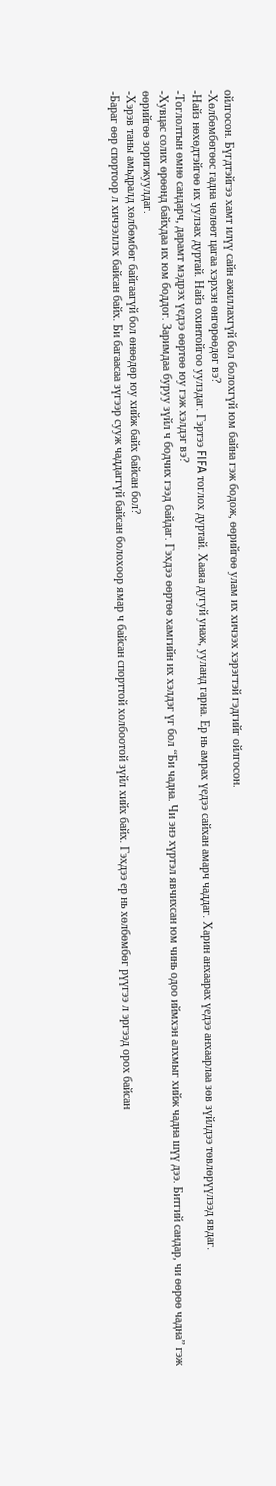ойлгосон. Бүгдтэйгээ хамт илүү сайн ажиллахгүй бол болохгүй юм байна гэж бодож, өөрийгөө улам их хичээх хэрэгтэй гэдгийг ойлгосон.
-Хөлбөмбөгөөс гадна чөлөөт цагаа хэрхэн өнгөрөөдөг вэ?
-Найз нөхөдтэйгөө их уулзах дуртай. Найз охинтойгоо уулздаг. Гэртээ FIFA тоглох дуртай. Хааяа дугуй унаж, ууланд гарна. Ер нь амрах үедээ сайхан амарч чаддаг. Харин анхаарах үедээ анхаарлаа зөв зүйлдээ төвлөрүүлээд явдаг.
-Тоглолтын өмнө сандарч, дарамт мэдрэх үедээ өөртөө юу гэж хэлдэг вэ?
-Хувцас солих өрөөнд байхдаа их юм боддог. Заримдаа буруу зүйл ч бодчих гээд байдаг. Гэхдээ өөртөө хамгийн их хэлдэг үг бол “Би чадна. Чи энэ хүртэл явчихсан юм чинь одоо иймхэн алхмыг хийж чадна шүү дээ. Битгий сандар, чи өөрөө чадна” гэж өөрийгөө зоригжуулдаг.
-Хэрэв таны амьдралд хөлбөмбөг байгаагүй бол өнөөдөр юу хийж байх байсан бол?
-Бараг өөр спортоор л хичээллэх байсан байх. Би багаасаа зүгээр сууж чаддаггүй байсан болохоор ямар ч байсан спорттой холбоотой зүйл хийх байх. Гэхдээ ер нь хөлбөмбөг рүүгээ л эргээд орох байсан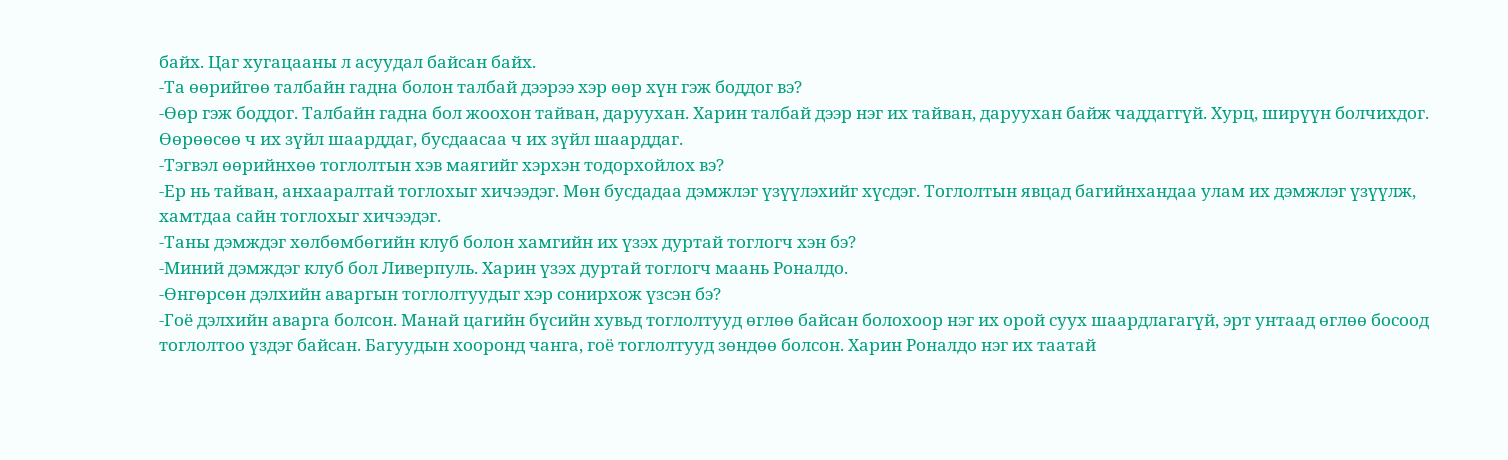байх. Цаг хугацааны л асуудал байсан байх.
-Та өөрийгөө талбайн гадна болон талбай дээрээ хэр өөр хүн гэж боддог вэ?
-Өөр гэж боддог. Талбайн гадна бол жоохон тайван, даруухан. Харин талбай дээр нэг их тайван, даруухан байж чаддаггүй. Хурц, ширүүн болчихдог. Өөрөөсөө ч их зүйл шаарддаг, бусдаасаа ч их зүйл шаарддаг.
-Тэгвэл өөрийнхөө тоглолтын хэв маягийг хэрхэн тодорхойлох вэ?
-Ер нь тайван, анхааралтай тоглохыг хичээдэг. Мөн бусдадаа дэмжлэг үзүүлэхийг хүсдэг. Тоглолтын явцад багийнхандаа улам их дэмжлэг үзүүлж, хамтдаа сайн тоглохыг хичээдэг.
-Таны дэмждэг хөлбөмбөгийн клуб болон хамгийн их үзэх дуртай тоглогч хэн бэ?
-Миний дэмждэг клуб бол Ливерпуль. Харин үзэх дуртай тоглогч маань Роналдо.
-Өнгөрсөн дэлхийн аваргын тоглолтуудыг хэр сонирхож үзсэн бэ?
-Гоё дэлхийн аварга болсон. Манай цагийн бүсийн хувьд тоглолтууд өглөө байсан болохоор нэг их орой суух шаардлагагүй, эрт унтаад өглөө босоод тоглолтоо үздэг байсан. Багуудын хооронд чанга, гоё тоглолтууд зөндөө болсон. Харин Роналдо нэг их таатай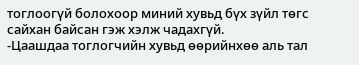тоглоогүй болохоор миний хувьд бүх зүйл төгс сайхан байсан гэж хэлж чадахгүй.
-Цаашдаа тоглогчийн хувьд өөрийнхөө аль тал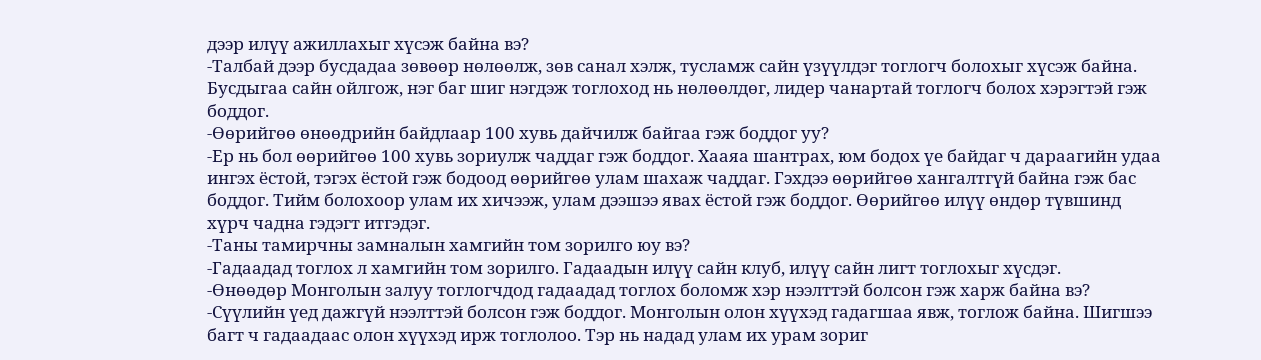дээр илүү ажиллахыг хүсэж байна вэ?
-Талбай дээр бусдадаа зөвөөр нөлөөлж, зөв санал хэлж, тусламж сайн үзүүлдэг тоглогч болохыг хүсэж байна. Бусдыгаа сайн ойлгож, нэг баг шиг нэгдэж тоглоход нь нөлөөлдөг, лидер чанартай тоглогч болох хэрэгтэй гэж боддог.
-Өөрийгөө өнөөдрийн байдлаар 100 хувь дайчилж байгаа гэж боддог уу?
-Ер нь бол өөрийгөө 100 хувь зориулж чаддаг гэж боддог. Хааяа шантрах, юм бодох үе байдаг ч дараагийн удаа ингэх ёстой, тэгэх ёстой гэж бодоод өөрийгөө улам шахаж чаддаг. Гэхдээ өөрийгөө хангалтгүй байна гэж бас боддог. Тийм болохоор улам их хичээж, улам дээшээ явах ёстой гэж боддог. Өөрийгөө илүү өндөр түвшинд хүрч чадна гэдэгт итгэдэг.
-Таны тамирчны замналын хамгийн том зорилго юу вэ?
-Гадаадад тоглох л хамгийн том зорилго. Гадаадын илүү сайн клуб, илүү сайн лигт тоглохыг хүсдэг.
-Өнөөдөр Монголын залуу тоглогчдод гадаадад тоглох боломж хэр нээлттэй болсон гэж харж байна вэ?
-Сүүлийн үед дажгүй нээлттэй болсон гэж боддог. Монголын олон хүүхэд гадагшаа явж, тоглож байна. Шигшээ багт ч гадаадаас олон хүүхэд ирж тоглолоо. Тэр нь надад улам их урам зориг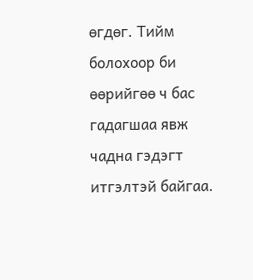өгдөг. Тийм болохоор би өөрийгөө ч бас гадагшаа явж чадна гэдэгт итгэлтэй байгаа.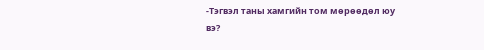-Тэгвэл таны хамгийн том мөрөөдөл юу вэ?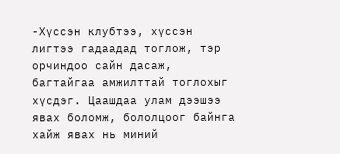-Хүссэн клубтээ, хүссэн лигтээ гадаадад тоглож, тэр орчиндоо сайн дасаж, багтайгаа амжилттай тоглохыг хүсдэг. Цаашдаа улам дээшээ явах боломж, бололцоог байнга хайж явах нь миний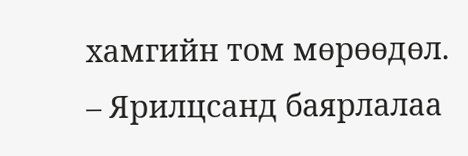хамгийн том мөрөөдөл.
– Ярилцсанд баярлалаа